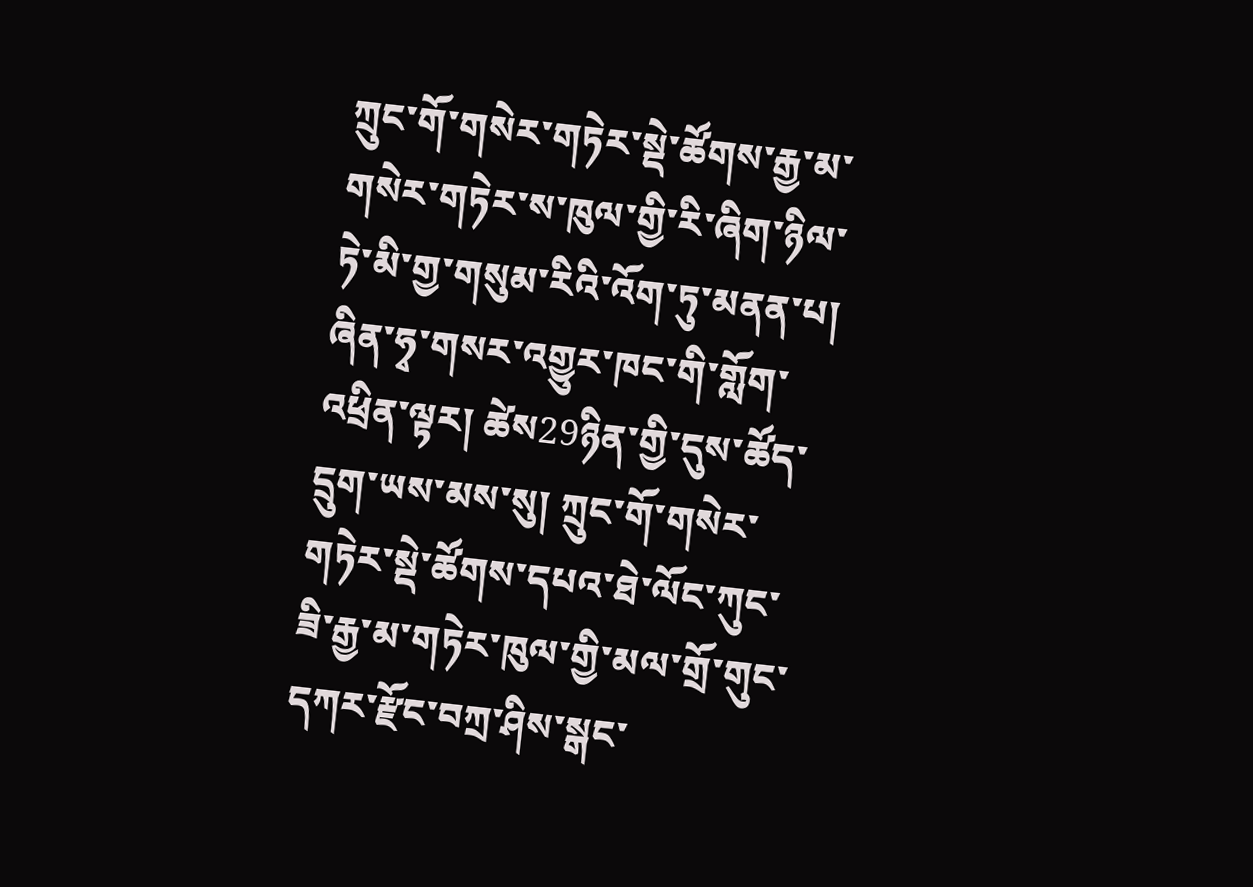ཀྲུང་གོ་གསེར་གཏེར་སྡེ་ཚོགས་རྒྱ་མ་གསེར་གཏེར་ས་ཁུལ་གྱི་རི་ཞིག་ཉིལ་ཏེ་མི་གྱ་གསུམ་རིའི་འོག་ཏུ་མནན་པ།
ཞིན་ཧྭ་གསར་འགྱུར་ཁང་གི་གློག་འཕྲིན་ལྟར། ཚེས29ཉིན་གྱི་དུས་ཚོད་དྲུག་ཡས་མས་སུ། ཀྲུང་གོ་གསེར་གཏེར་སྡེ་ཚོགས་དཔའ་ཐེ་ལོང་ཀུང་ཟི་རྒྱ་མ་གཏེར་ཁུལ་གྱི་མལ་གྲོ་གུང་དཀར་རྫོང་བཀྲ་ཤིས་སྒང་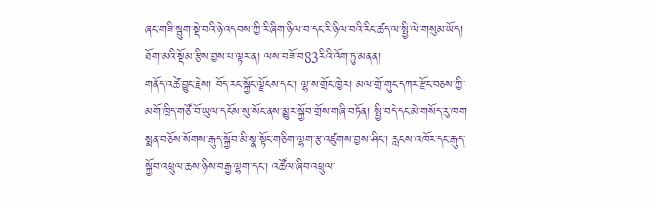ཞང་གཟི་སྦུག་སྡེ་བའི་ཉེ་འདབས་ཀྱི་རི་ཞིག་ཉིལ་བ་དང་རི་ཉིལ་བའི་རིང་ཚད་ལ་སྤྱི་ལེ་གསུམ་ཡོད། ཐོག་མའི་སྡོམ་རྩིས་བྱས་པ་ལྟར་ན། ལས་བཟོ་བ83རིའི་འོག་ཏུ་མནན།
གནོད་འཚེ་བྱུང་རྗེས། བོད་རང་སྐྱོང་ལྗོངས་དང་། ལྷ་ས་གྲོང་ཁྱེར། མལ་གྲོ་གུང་དཀར་རྫོང་བཅས་ཀྱི་མགོ་ཁྲིད་གཙོ་བོ་ཡུལ་དངོས་སུ་སོང་ནས་མྱུར་སྐྱོབ་གྲོས་གཞི་བཏོན། སྤྱི་བདེ་དང་མེ་གསོད་རུ་ཁག སྨན་བཅོས་སོགས་རྒུད་སྐྱོབ་མི་སྣ་སྟོང་གཅིག་ལྷག་རྩ་འཛུགས་བྱས་ཤིང་། རླངས་འཁོར་དང་རྒུད་སྐྱོབ་འཕྲུལ་ཆས་ཉིས་བརྒྱ་ལྷག་དང་། འཚོལ་ཞིབ་འཕྲུལ་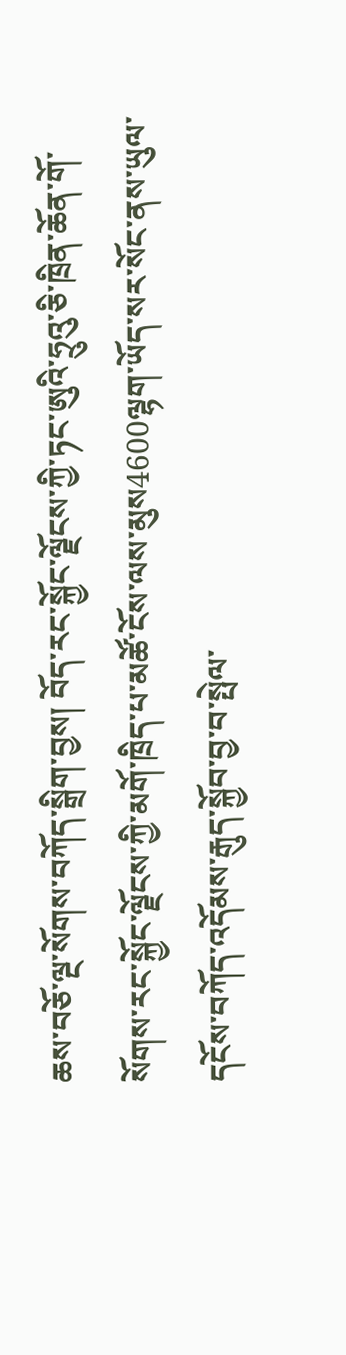ཆས་བཅོ་ལྔ་སོགས་བཀོད་སྒྲིག་བྱས། བོད་རང་སྐྱོང་ལྗོངས་ཀྱི་ཏང་ཨུའི་ཧྲུའུ་ཅི་ཁྲིན་ཆོན་གོ་སོགས་རང་སྐྱོང་ལྗོངས་ཀྱི་མགོ་ཁྲིད་པ་མཚོ་ངོས་ལས་མུས4600ལྷག་ཡོད་སར་སོང་ནས་ཡུལ་དངོས་བཀོད་འདོམས་རྒུད་སྐྱོབ་བྱ་བ་སྤེལ་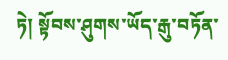ཏེ། སྟོབས་ཤུགས་ཡོད་རྒུ་བཏོན་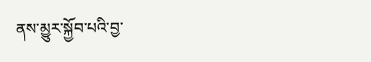ནས་མྱུར་སྐྱོབ་པའི་བྱ་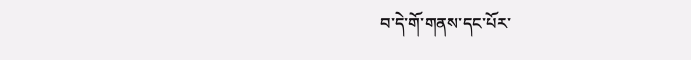བ་དེ་གོ་གནས་དང་པོར་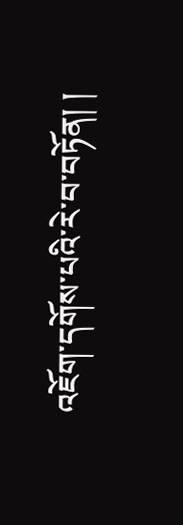འཇོག་དགོས་པའི་རེ་བ་བཏོན། །